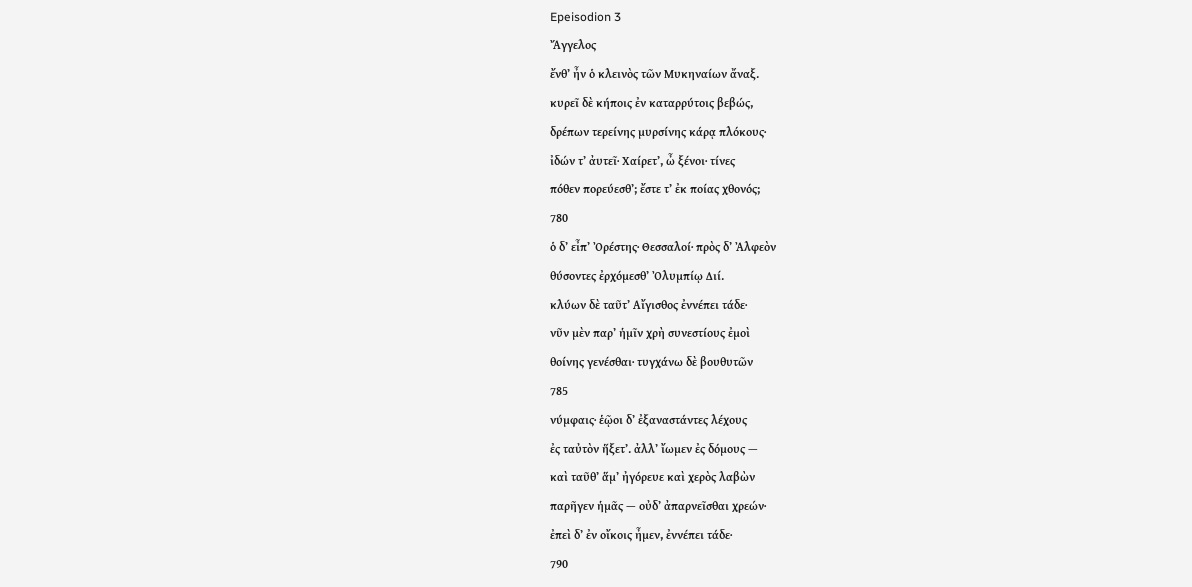Epeisodion 3
Ἄγγελος
ἔνθʼ ἦν ὁ κλεινὸς τῶν Μυκηναίων ἄναξ.
κυρεῖ δὲ κήποις ἐν καταρρύτοις βεβώς,
δρέπων τερείνης μυρσίνης κάρᾳ πλόκους·
ἰδών τʼ ἀυτεῖ· Χαίρετʼ, ὦ ξένοι· τίνες
πόθεν πορεύεσθʼ; ἔστε τʼ ἐκ ποίας χθονός;
780
ὁ δʼ εἶπʼ Ὀρέστης· Θεσσαλοί· πρὸς δʼ Ἀλφεὸν
θύσοντες ἐρχόμεσθʼ Ὀλυμπίῳ Διί.
κλύων δὲ ταῦτʼ Αἴγισθος ἐννέπει τάδε·
νῦν μὲν παρʼ ἡμῖν χρὴ συνεστίους ἐμοὶ
θοίνης γενέσθαι· τυγχάνω δὲ βουθυτῶν
785
νύμφαις· ἑῷοι δʼ ἐξαναστάντες λέχους
ἐς ταὐτὸν ἥξετʼ. ἀλλʼ ἴωμεν ἐς δόμους —
καὶ ταῦθʼ ἅμʼ ἠγόρευε καὶ χερὸς λαβὼν
παρῆγεν ἡμᾶς — οὐδʼ ἀπαρνεῖσθαι χρεών·
ἐπεὶ δʼ ἐν οἴκοις ἦμεν, ἐννέπει τάδε·
790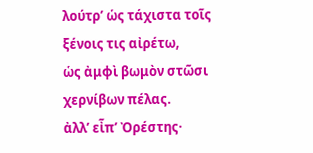λούτρʼ ὡς τάχιστα τοῖς ξένοις τις αἰρέτω,
ὡς ἀμφὶ βωμὸν στῶσι χερνίβων πέλας.
ἀλλʼ εἶπʼ Ὀρέστης·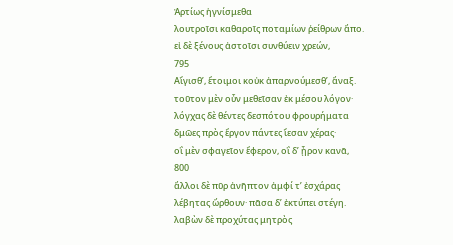Ἀρτίως ἡγνίσμεθα
λουτροῖσι καθαροῖς ποταμίων ῥείθρων ἄπο.
εἰ δὲ ξένους ἀστοῖσι συνθύειν χρεών,
795
Αἴγισθʼ, ἕτοιμοι κοὐκ ἀπαρνούμεσθʼ, ἄναξ.
τοῦτον μὲν οὖν μεθεῖσαν ἐκ μέσου λόγον·
λόγχας δὲ θέντες δεσπότου φρουρήματα
δμῶες πρὸς ἔργον πάντες ἵεσαν χέρας·
οἳ μὲν σφαγεῖον ἔφερον, οἳ δʼ ᾖρον κανᾶ,
800
ἄλλοι δὲ πῦρ ἀνῆπτον ἀμφί τʼ ἐσχάρας
λέβητας ὤρθουν· πᾶσα δʼ ἐκτύπει στέγη.
λαβὼν δὲ προχύτας μητρὸς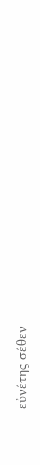εὐνέτης σέθεν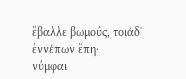ἔβαλλε βωμούς, τοιάδʼ ἐννέπων ἔπη·
νύμφαι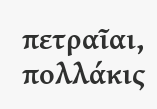πετραῖαι, πολλάκις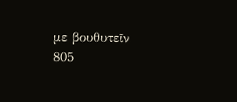με βουθυτεῖν
805